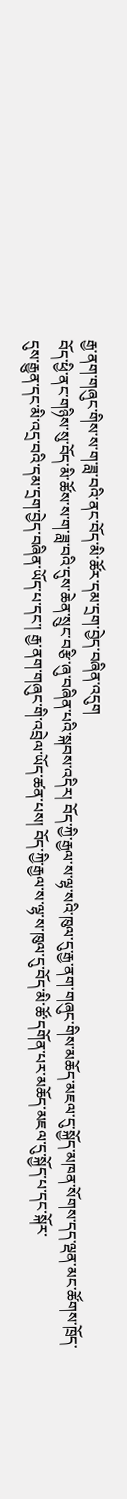རྒྱ་ནག་གཞུང་གིས་ས་ག་ཟླ་བའི་ནང་བོད་མི་ཚོར་དམ་དྲག་བྱེད་བཞིན་འདུག
བོད་ཕྱི་ནང་གཉིས་སུ་བོད་མི་ཚོས་ས་ག་ཟླ་བའི་དུས་ཆེན་སྲུང་བརྩི་ཞུ་བཞིན་པའི་སྐབས་འདིར། བོད་ཀྱི་རྒྱལ་ས་ལྷ་སའི་ཁུལ་དུ་རྒྱ་ནག་གཞུང་གིས་མཆོད་མཇལ་དུ་སྐྱོད་མཁན་སོགས་དད་ལྡན་མང་ཚོགས་ཁྲོད་དུས་རྒྱུན་དང་མི་འདྲ་བའི་དམ་དྲག་བྱེད་བཞིན་ཡོད་པ་དང་། རྒྱ་ནག་གཞུང་གི་འབྲེལ་ཡོད་ཚན་པས། བོད་ཀྱི་རྒྱལ་ས་ལྷ་ས་ཁུལ་དུ་བོད་མི་ཚོ་དགོན་པར་མཆོད་མཇལ་དུ་སྐྱོད་པ་དང་སྐོར་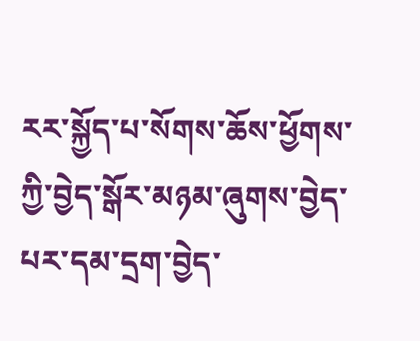རར་སྐྱོད་པ་སོགས་ཆོས་ཕྱོགས་ཀྱི་བྱེད་སྒོར་མཉམ་ཞུགས་བྱེད་པར་དམ་དྲག་བྱེད་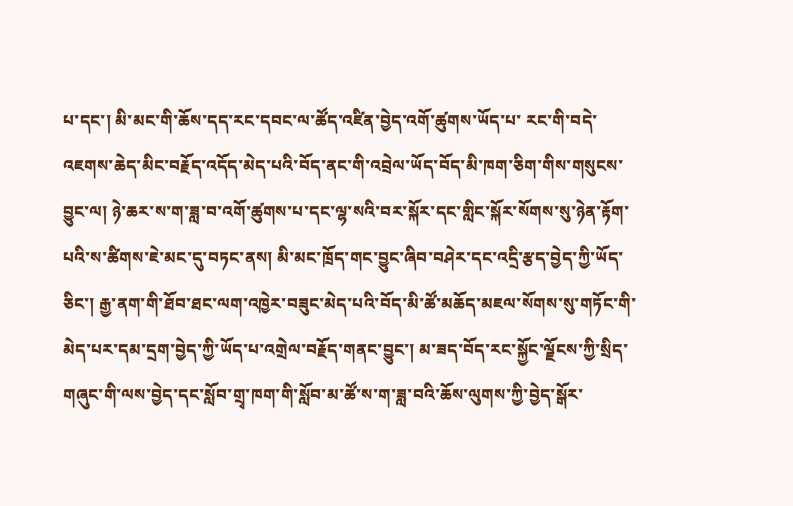པ་དང་། མི་མང་གི་ཆོས་དད་རང་དབང་ལ་ཚོད་འཛིན་བྱེད་འགོ་ཚུགས་ཡོད་པ་ རང་གི་བདེ་འཇགས་ཆེད་མིང་བརྗོད་འདོད་མེད་པའི་བོད་ནང་གི་འབྲེལ་ཡོད་བོད་མི་ཁག་ཅིག་གིས་གསུངས་བྱུང་ལ། ཉེ་ཆར་ས་ག་ཟླ་བ་འགོ་ཚུགས་པ་དང་ལྷ་སའི་བར་སྐོར་དང་གླིང་སྐོར་སོགས་སུ་ཉེན་རྟོག་པའི་ས་ཚིགས་ཇེ་མང་དུ་བཏང་ནས། མི་མང་ཁྲོད་གང་བྱུང་ཞིབ་བཤེར་དང་འདྲི་རྩད་བྱེད་ཀྱི་ཡོད་ཅིང་། རྒྱ་ནག་གི་ཐོབ་ཐང་ལག་འཁྱེར་བཟུང་མེད་པའི་བོད་མི་ཚོ་མཆོད་མཇལ་སོགས་སུ་གཏོང་གི་མེད་པར་དམ་དྲག་བྱེད་ཀྱི་ཡོད་པ་འགྲེལ་བརྗོད་གནང་བྱུང་། མ་ཟད་བོད་རང་སྐྱོང་ལྗོངས་ཀྱི་སྲིད་གཞུང་གི་ལས་བྱེད་དང་སློབ་གྲྭ་ཁག་གི་སློབ་མ་ཚོ་ས་ག་ཟླ་བའི་ཆོས་ལུགས་ཀྱི་བྱེད་སྒོར་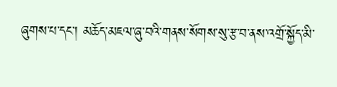ཞུགས་པ་དང་། མཆོད་མཇལ་ཞུ་བའི་གནས་སོགས་སུ་རྩ་བ་ནས་འགྲོ་སྐྱོད་མི་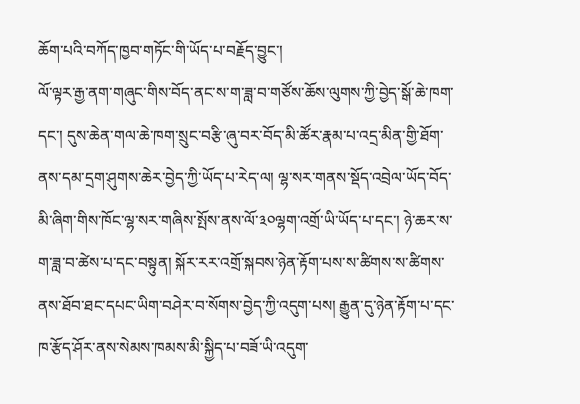ཆོག་པའི་བཀོད་ཁྱབ་གཏོང་གི་ཡོད་པ་བརྗོད་བྱུང་།
ལོ་ལྟར་རྒྱ་ནག་གཞུང་གིས་བོད་ནང་ས་ག་ཟླ་བ་གཙོས་ཆོས་ལུགས་ཀྱི་བྱེད་སྒོ་ཆེ་ཁག་དང་། དུས་ཆེན་གལ་ཆེ་ཁག་སྲུང་བརྩི་ཞུ་བར་བོད་མི་ཚོར་རྣམ་པ་འདྲ་མིན་གྱི་ཐོག་ནས་དམ་དྲག་ཤུགས་ཆེར་བྱེད་ཀྱི་ཡོད་པ་རེད་ལ། ལྷ་སར་གནས་སྡོད་འབྲེལ་ཡོད་བོད་མི་ཞིག་གིས་ཁོང་ལྷ་སར་གཞིས་སྤོས་ནས་ལོ་༣༠ལྷག་འགྲོ་ཡི་ཡོད་པ་དང་། ཉེ་ཆར་ས་ག་ཟླ་བ་ཚེས་པ་དང་བསྟུན། སྐོར་རར་འགྲོ་སྐབས་ཉེན་རྟོག་པས་ས་ཚིགས་ས་ཚིགས་ནས་ཐོབ་ཐང་དཔང་ཡིག་བཤེར་བ་སོགས་བྱེད་ཀྱི་འདུག་པས། རྒྱུན་དུ་ཉེན་རྟོག་པ་དང་ཁ་རྩོད་ཤོར་ནས་སེམས་ཁམས་མི་སྐྱིད་པ་བཟོ་ཡི་འདུག་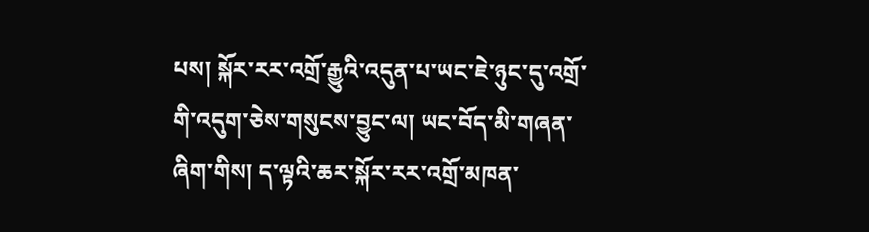པས། སྐོར་རར་འགྲོ་རྒྱུའི་འདུན་པ་ཡང་ཇེ་ཉུང་དུ་འགྲོ་གི་འདུག་ཅེས་གསུངས་བྱུང་ལ། ཡང་བོད་མི་གཞན་ཞིག་གིས། ད་ལྟའི་ཆར་སྐོར་རར་འགྲོ་མཁན་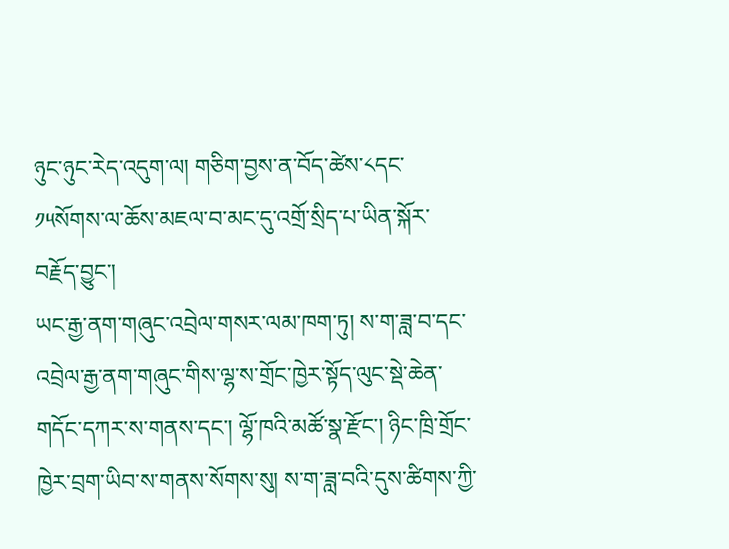ཉུང་ཉུང་རེད་འདུག་ལ། གཅིག་བྱས་ན་བོད་ཚེས་༨དང་༡༥སོགས་ལ་ཆོས་མཇལ་བ་མང་དུ་འགྲོ་སྲིད་པ་ཡིན་སྐོར་བརྗོད་བྱུང་།
ཡང་རྒྱ་ནག་གཞུང་འབྲེལ་གསར་ལམ་ཁག་ཏུ། ས་ག་ཟླ་བ་དང་འབྲེལ་རྒྱ་ནག་གཞུང་གིས་ལྷ་ས་གྲོང་ཁྱེར་སྟོད་ལུང་སྡེ་ཆེན་གདོང་དཀར་ས་གནས་དང་། ལྷོ་ཁའི་མཚོ་སྣ་རྫོང་། ཉིང་ཁྲི་གྲོང་ཁྱེར་བྲག་ཡིབ་ས་གནས་སོགས་སུ། ས་ག་ཟླ་བའི་དུས་ཚིགས་ཀྱི་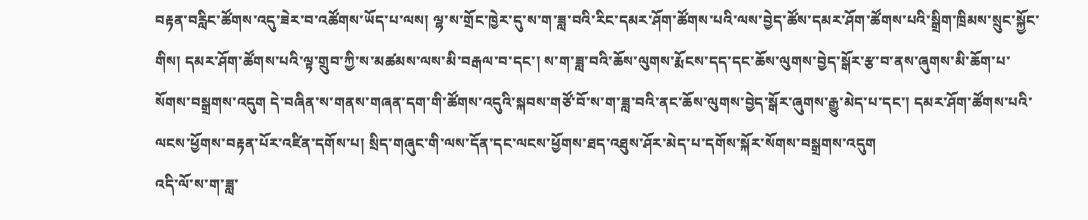བརྟན་བརླིང་ཚོགས་འདུ་ཟེར་བ་འཚོགས་ཡོད་པ་ལས། ལྷ་ས་གྲོང་ཁྱེར་དུ་ས་ག་ཟླ་བའི་རིང་དམར་ཤོག་ཚོགས་པའི་ལས་བྱེད་ཚོས་དམར་ཤོག་ཚོགས་པའི་སྒྲིག་ཁྲིམས་སྲུང་སྐྱོང་གིས། དམར་ཤོག་ཚོགས་པའི་ལྟ་གྲུབ་ཀྱི་ས་མཚམས་ལས་མི་བརྒལ་བ་དང་། ས་ག་ཟླ་བའི་ཆོས་ལུགས་རྨོངས་དད་དང་ཆོས་ལུགས་བྱེད་སྒོར་རྩ་བ་ནས་ཞུགས་མི་ཆོག་པ་སོགས་བསྒྲགས་འདུག དེ་བཞིན་ས་གནས་གཞན་དག་གི་ཚོགས་འདུའི་སྐབས་གཙོ་བོ་ས་ག་ཟླ་བའི་ནང་ཆོས་ལུགས་བྱེད་སྒོར་ཞུགས་རྒྱུ་མེད་པ་དང་། དམར་ཤོག་ཚོགས་པའི་ལངས་ཕྱོགས་བརྟན་པོར་འཛིན་དགོས་པ། སྲིད་གཞུང་གི་ལས་དོན་དང་ལངས་ཕྱོགས་ཐད་འཐུས་ཤོར་མེད་པ་དགོས་སྐོར་སོགས་བསྒྲགས་འདུག
འདི་ལོ་ས་ག་ཟླ་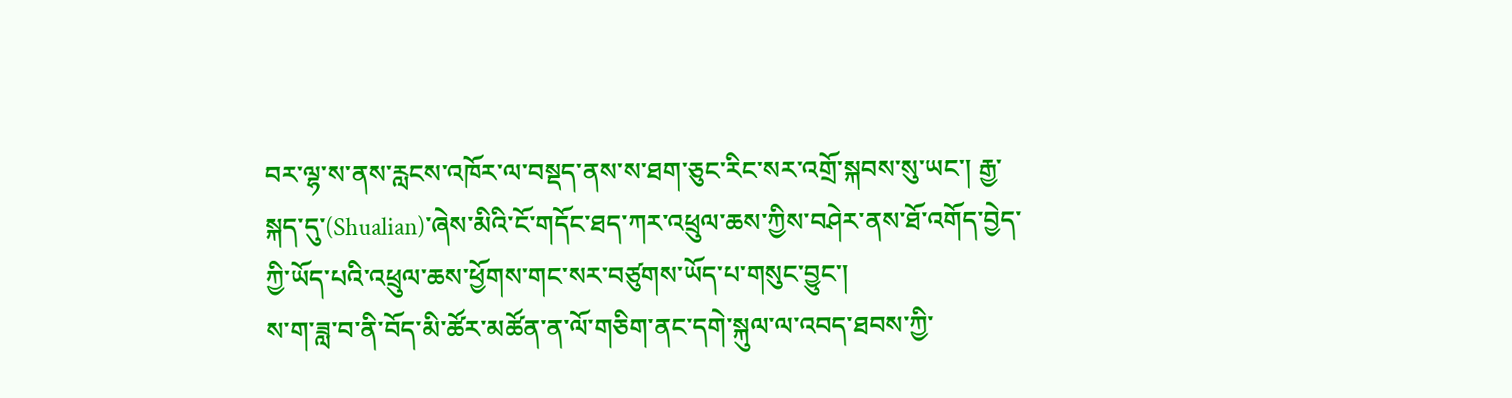བར་ལྷ་ས་ནས་རླངས་འཁོར་ལ་བསྡད་ནས་ས་ཐག་ཅུང་རིང་སར་འགྲོ་སྐབས་སུ་ཡང་། རྒྱ་སྐད་དུ་(Shualian)་ཞེས་མིའི་ངོ་གདོང་ཐད་ཀར་འཕྲུལ་ཆས་ཀྱིས་བཤེར་ནས་ཐོ་འགོད་བྱེད་ཀྱི་ཡོད་པའི་འཕྲུལ་ཆས་ཕྱོགས་གང་སར་བཙུགས་ཡོད་པ་གསུང་བྱུང་།
ས་ག་ཟླ་བ་ནི་བོད་མི་ཚོར་མཚོན་ན་ལོ་གཅིག་ནང་དགེ་སྐུལ་ལ་འབད་ཐབས་ཀྱི་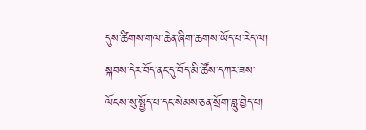དུས་ཚིགས་གལ་ཆེན་ཞིག་ཆགས་ཡོད་པ་རེད་ལ། སྐབས་དེར་བོད་ནང་དུ་བོད་མི་ཚོས་དཀར་ཟས་ལོངས་སུ་སྤྱོད་པ་དང་སེམས་ཅན་སྲོག་བླུ་བྱེད་པ།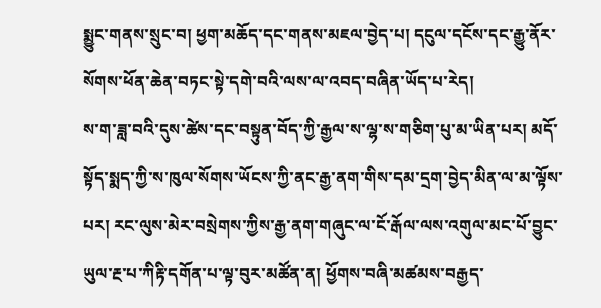སྨྱུང་གནས་སྲུང་བ། ཕྱག་མཆོད་དང་གནས་མཇལ་བྱེད་པ། དངུལ་དངོས་དང་རྒྱུ་ནོར་སོགས་ཕོན་ཆེན་བཏང་སྟེ་དགེ་བའི་ལས་ལ་འབད་བཞིན་ཡོད་པ་རེད།
ས་ག་ཟླ་བའི་དུས་ཚེས་དང་བསྟུན་བོད་ཀྱི་རྒྱལ་ས་ལྷ་ས་གཅིག་པུ་མ་ཡིན་པར། མདོ་སྟོད་སྨད་ཀྱི་ས་ཁུལ་སོགས་ཡོངས་ཀྱི་ནང་རྒྱ་ནག་གིས་དམ་དྲག་བྱེད་མིན་ལ་མ་ལྟོས་པར། རང་ལུས་མེར་བསྲེགས་ཀྱིས་རྒྱ་ནག་གཞུང་ལ་ངོ་རྒོལ་ལས་འགུལ་མང་པོ་བྱུང་ཡུལ་རྔ་པ་ཀིརྟི་དགོན་པ་ལྟ་བུར་མཚོན་ན། ཕྱོགས་བཞི་མཚམས་བརྒྱད་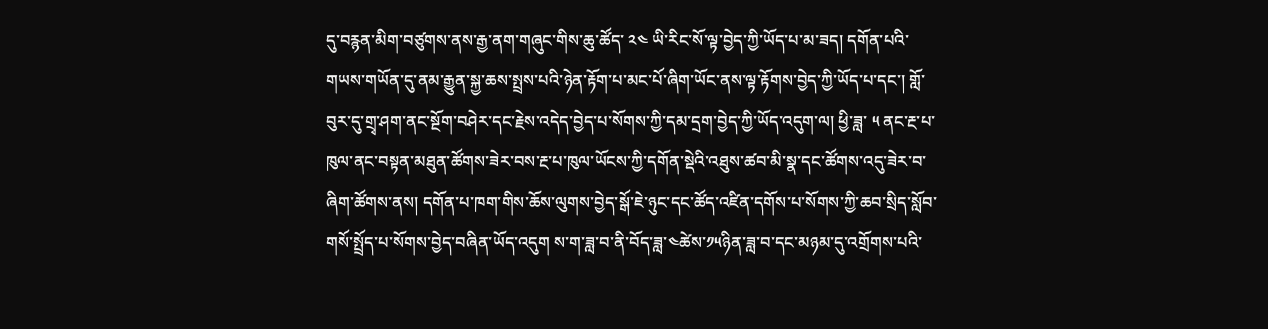དུ་བརྙན་མིག་བཙུགས་ནས་རྒྱ་ནག་གཞུང་གིས་ཆུ་ཚོད་ ༢༤ ཡི་རིང་སོ་ལྟ་བྱེད་ཀྱི་ཡོད་པ་མ་ཟད། དགོན་པའི་གཡས་གཡོན་དུ་ནམ་རྒྱུན་སྐྱ་ཆས་སྤྲས་པའི་ཉེན་རྟོག་པ་མང་པོ་ཞིག་ཡོང་ནས་ལྟ་རྟོགས་བྱེད་ཀྱི་ཡོད་པ་དང་། གློ་བུར་དུ་གྲྭ་ཤག་ནང་སྔོག་བཤེར་དང་རྗེས་འདེད་བྱེད་པ་སོགས་ཀྱི་དམ་དྲག་བྱེད་ཀྱི་ཡོད་འདུག་ལ། ཕྱི་ཟླ་ ༥ ནང་རྔ་པ་ཁུལ་ནང་བསྟན་མཐུན་ཚོགས་ཟེར་བས་རྔ་པ་ཁུལ་ཡོངས་ཀྱི་དགོན་སྡེའི་འཐུས་ཚབ་མི་སྣ་དང་ཚོགས་འདུ་ཟེར་བ་ཞིག་ཚོགས་ནས། དགོན་པ་ཁག་གིས་ཆོས་ལུགས་བྱེད་སྒོ་ཇེ་ཉུང་དང་ཚོད་འཛིན་དགོས་པ་སོགས་ཀྱི་ཆབ་སྲིད་སློབ་གསོ་སྤྲོད་པ་སོགས་བྱེད་བཞིན་ཡོད་འདུག ས་ག་ཟླ་བ་ནི་བོད་ཟླ་༤ཚེས་༡༥ཉིན་ཟླ་བ་དང་མཉམ་དུ་འགྲོགས་པའི་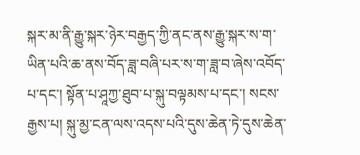སྐར་མ་ནི་རྒྱུ་སྐར་ཉེར་བརྒྱད་ཀྱི་ནང་ནས་རྒྱུ་སྐར་ས་ག་ཡིན་པའི་ཆ་ནས་བོད་ཟླ་བཞི་པར་ས་ག་ཟླ་བ་ཞེས་འབོད་པ་དང་། སྟོན་པ་ཤཱཀྱ་ཐུབ་པ་སྐུ་བལྟམས་པ་དང་། སངས་རྒྱས་པ། སྐུ་མྱ་ངན་ལས་འདས་པའི་དུས་ཆེན་ཏེ་དུས་ཆེན་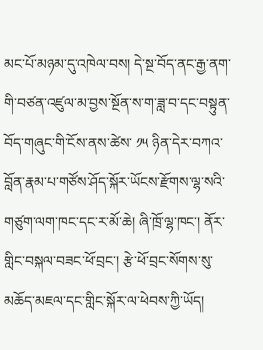མང་པོ་མཉམ་དུ་འཁེལ་བས། དེ་སྔ་བོད་ནང་རྒྱ་ནག་གི་བཙན་འཛུལ་མ་བྱས་སྔོན་ས་ག་ཟླ་བ་དང་བསྟུན་བོད་གཞུང་གི་ངོས་ནས་ཚེས་ ༡༥ ཉིན་དེར་བཀའ་བློན་རྣམ་པ་གཙོས་ཤོད་སྐོར་ཡོངས་རྫོགས་ལྷ་སའི་གཙུག་ལག་ཁང་དང་ར་མོ་ཆེ། ཞི་ཁྲོ་ལྷ་ཁང་། ནོར་གླིང་བསྐལ་བཟང་ཕོ་བྲང་། རྩེ་ཕོ་བྲང་སོགས་སུ་མཆོད་མཇལ་དང་གླིང་སྐོར་ལ་ཕེབས་ཀྱི་ཡོད།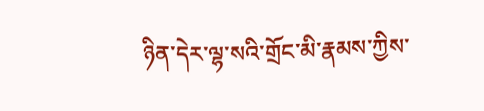ཉིན་དེར་ལྷ་སའི་གྲོང་མི་རྣམས་ཀྱིས་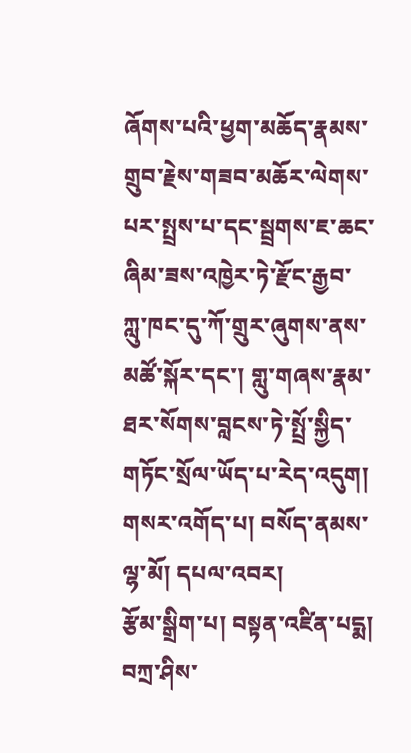ཞོགས་པའི་ཕྱག་མཆོད་རྣམས་གྲུབ་རྗེས་གཟབ་མཆོར་ལེགས་པར་སྤྲས་པ་དང་སྦྲགས་ཇ་ཆང་ཞིམ་ཟས་འཁྱེར་ཏེ་རྫོང་རྒྱབ་ཀླུ་ཁང་དུ་ཀོ་གྲུར་ཞུགས་ནས་མཚོ་སྐོར་དང་། གླུ་གཞས་རྣམ་ཐར་སོགས་བླངས་ཏེ་སྤྲོ་སྐྱིད་གཏོང་སྲོལ་ཡོད་པ་རེད་འདུག།
གསར་འགོད་པ། བསོད་ནམས་ལྷ་མོ། དཔལ་འབར།
རྩོམ་སྒྲིག་པ། བསྟན་འཛིན་པདྨ། བཀྲ་ཤིས་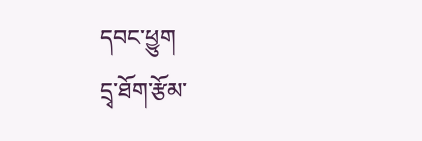དབང་ཕྱུག
དྲྭ་ཐོག་རྩོམ་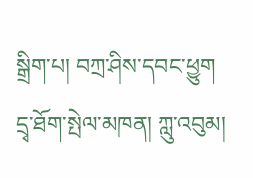སྒྲིག་པ། བཀྲ་ཤིས་དབང་ཕྱུག
དྲྭ་ཐོག་སྤེལ་མཁན། ཀླུ་འབུམ།